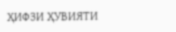ҲИФЗИ ҲУВИЯТИ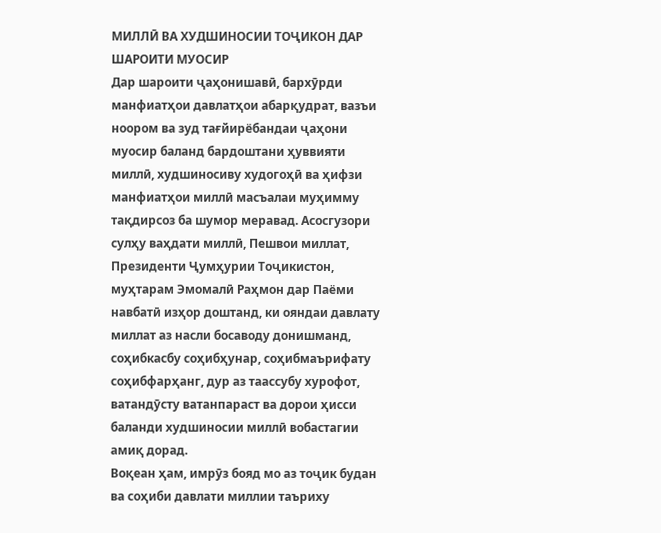МИЛЛӢ ВА ХУДШИНОСИИ ТОҶИКОН ДАР ШАРОИТИ МУОСИР
Дар шароити ҷаҳонишавӣ, бархӯрди манфиатҳои давлатҳои абарқудрат, вазъи ноором ва зуд тағйирёбандаи ҷаҳони муосир баланд бардоштани ҳуввияти миллӣ, худшиносиву худогоҳӣ ва ҳифзи манфиатҳои миллӣ масъалаи муҳимму тақдирсоз ба шумор меравад. Асосгузори сулҳу ваҳдати миллӣ, Пешвои миллат, Президенти Ҷумҳурии Тоҷикистон, муҳтарам Эмомалӣ Раҳмон дар Паёми навбатӣ изҳор доштанд, ки ояндаи давлату миллат аз насли босаводу донишманд, соҳибкасбу соҳибҳунар, соҳибмаърифату соҳибфарҳанг, дур аз таассубу хурофот, ватандӯсту ватанпараст ва дорои ҳисси баланди худшиносии миллӣ вобастагии амиқ дорад.
Воқеан ҳам, имрӯз бояд мо аз тоҷик будан ва соҳиби давлати миллии таъриху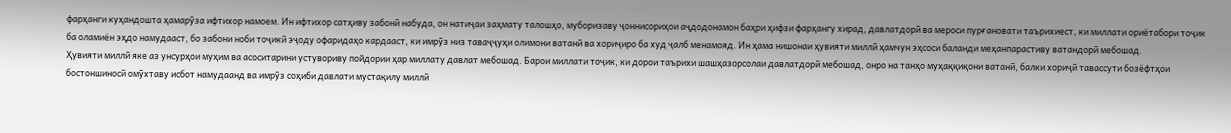фарҳанги куҳандошта ҳамарӯза ифтихор намоем. Ин ифтихор сатҳиву забонӣ набуда, он натиҷаи заҳмату талошҳо, муборизаву ҷоннисориҳои аҷдодонамон баҳри ҳифзи фарҳангу хирад, давлатдорӣ ва мероси пурғановати таърихиест, ки миллати ориётабори тоҷик ба оламиён эҳдо намудааст, бо забони ноби тоҷикӣ эҷоду офаридаҳо кардааст, ки имрӯз низ таваҷҷуҳи олимони ватанӣ ва хориҷиро ба худ ҷалб менамояд. Ин ҳама нишонаи ҳувияти миллӣ ҳамчун эҳсоси баланди меҳанпарастиву ватандорӣ мебошад.
Ҳувияти миллӣ яке аз унсурҳои муҳим ва асоситарини устувориву пойдории ҳар миллату давлат мебошад. Барои миллати тоҷик, ки дорои таърихи шашҳазорсолаи давлатдорӣ мебошад, онро на танҳо муҳаққиқони ватанӣ, балки хориҷӣ тавассути бозёфтҳои бостоншиносӣ омӯхтаву исбот намудаанд ва имрӯз соҳиби давлати мустақилу миллӣ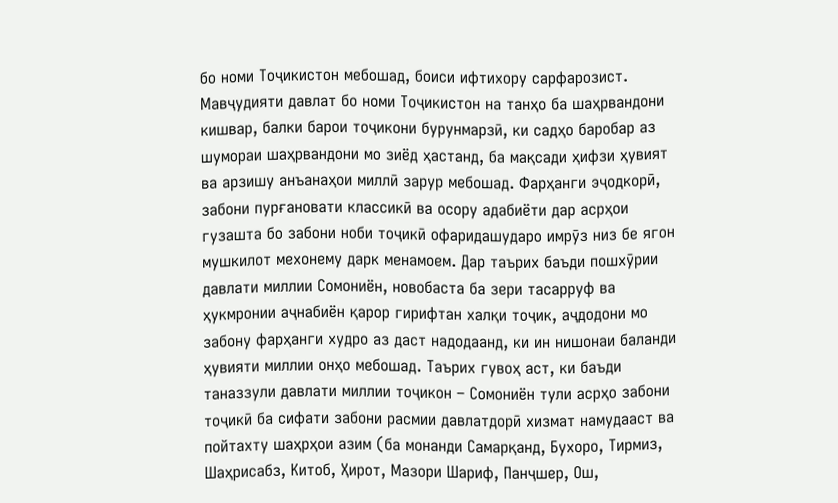бо номи Тоҷикистон мебошад, боиси ифтихору сарфарозист. Мавҷудияти давлат бо номи Тоҷикистон на танҳо ба шаҳрвандони кишвар, балки барои тоҷикони бурунмарзӣ, ки садҳо баробар аз шумораи шаҳрвандони мо зиёд ҳастанд, ба мақсади ҳифзи ҳувият ва арзишу анъанаҳои миллӣ зарур мебошад. Фарҳанги эҷодкорӣ, забони пурғановати классикӣ ва осору адабиёти дар асрҳои гузашта бо забони ноби тоҷикӣ офаридашударо имрӯз низ бе ягон мушкилот мехонему дарк менамоем. Дар таърих баъди пошхӯрии давлати миллии Сомониён, новобаста ба зери тасарруф ва ҳукмронии аҷнабиён қарор гирифтан халқи тоҷик, аҷдодони мо забону фарҳанги худро аз даст надодаанд, ки ин нишонаи баланди ҳувияти миллии онҳо мебошад. Таърих гувоҳ аст, ки баъди таназзули давлати миллии тоҷикон – Сомониён тули асрҳо забони тоҷикӣ ба сифати забони расмии давлатдорӣ хизмат намудааст ва пойтахту шаҳрҳои азим (ба монанди Самарқанд, Бухоро, Тирмиз, Шаҳрисабз, Китоб, Ҳирот, Мазори Шариф, Панҷшер, Ош,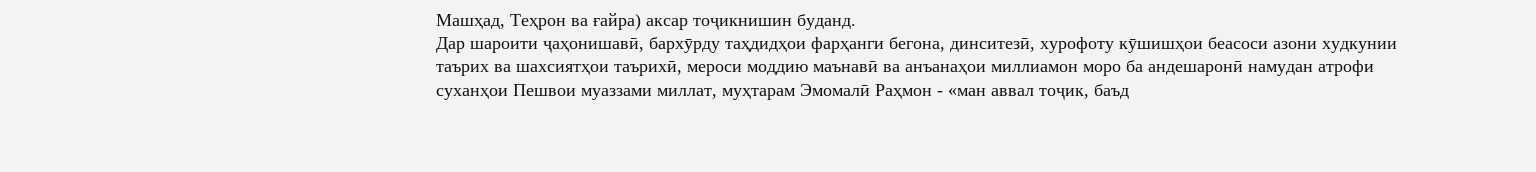Машҳад, Теҳрон ва ғайра) аксар тоҷикнишин буданд.
Дар шароити ҷаҳонишавӣ, бархӯрду таҳдидҳои фарҳанги бегона, динситезӣ, хурофоту кӯшишҳои беасоси азони худкунии таърих ва шахсиятҳои таърихӣ, мероси моддию маънавӣ ва анъанаҳои миллиамон моро ба андешаронӣ намудан атрофи суханҳои Пешвои муаззами миллат, муҳтарам Эмомалӣ Раҳмон - «ман аввал тоҷик, баъд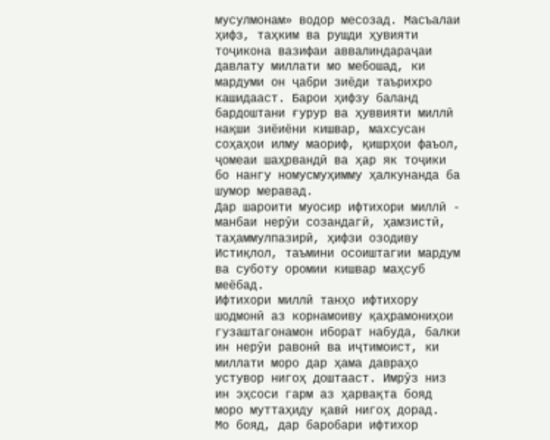мусулмонам» водор месозад. Масъалаи ҳифз, таҳким ва рушди ҳувияти тоҷикона вазифаи аввалиндараҷаи давлату миллати мо мебошад, ки мардуми он ҷабри зиёди таърихро кашидааст. Барои ҳифзу баланд бардоштани ғурур ва ҳуввияти миллӣ нақши зиёиёни кишвар, махсусан соҳаҳои илму маориф, қишрҳои фаъол, ҷомеаи шаҳрвандӣ ва ҳар як тоҷики бо нангу номусмуҳимму ҳалкунанда ба шумор меравад.
Дар шароити муосир ифтихори миллӣ - манбаи нерӯи созандагӣ, ҳамзистӣ, таҳаммулпазирӣ, ҳифзи озодиву Истиқлол, таъмини осоиштагии мардум ва суботу оромии кишвар маҳсуб меёбад.
Ифтихори миллӣ танҳо ифтихору шодмонӣ аз корнамоиву қаҳрамониҳои гузаштагонамон иборат набуда, балки ин нерӯи равонӣ ва иҷтимоист, ки миллати моро дар ҳама давраҳо устувор нигоҳ доштааст. Имрӯз низ ин эҳсоси гарм аз ҳарвақта бояд моро муттаҳиду қавӣ нигоҳ дорад.
Мо бояд, дар баробари ифтихор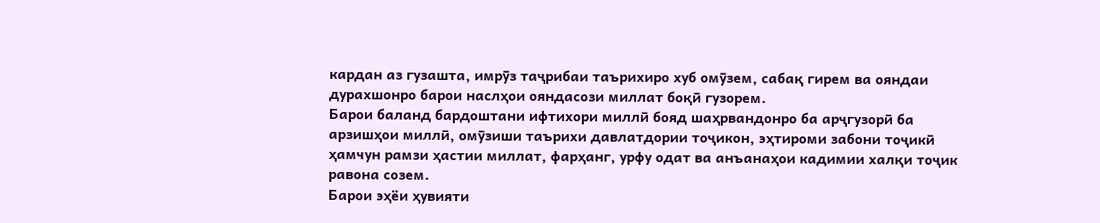кардан аз гузашта, имрӯз таҷрибаи таърихиро хуб омӯзем, сабақ гирем ва ояндаи дурахшонро барои наслҳои ояндасози миллат боқӣ гузорем.
Барои баланд бардоштани ифтихори миллӣ бояд шаҳрвандонро ба арҷгузорӣ ба арзишҳои миллӣ, омӯзиши таърихи давлатдории тоҷикон, эҳтироми забони тоҷикӣ ҳамчун рамзи ҳастии миллат, фарҳанг, урфу одат ва анъанаҳои кадимии халқи тоҷик равона созем.
Барои эҳёи ҳувияти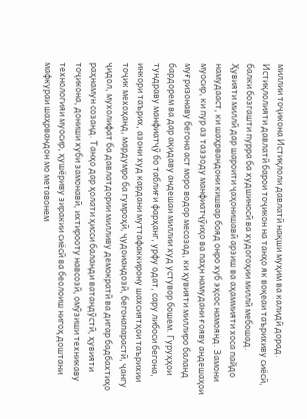миллии тоҷикона Истиқлоли давлатӣ нақши муҳим ва калидӣ дорад. Истиқлолияти давлатӣ барои тоҷикон на танҳо як воқеаи таърихиву сиёсӣ, балки бозгашти пурра ба худшиносӣ ва худогоҳии миллӣ мебошад.
Ҳувияти миллӣ дар шароити ҷаҳонишавӣ арзиш ва аҳаммияти хоса пайдо намудааст, ки шаҳрвандони кишвар бояд онро хуб эҳсос намоянд. Замони муосир, ки пур аз таззоду манфиатҷӯиҳо ва паҳн намудани ғояву андешаҳои муғризонаву бегона аст моро водор месозад, ки ҳувияти миллиро баланд бардорем ва дар ақидаву андешаи миллии худ устувор бошем. Гуруҳҳои тундраву манфиатҷӯ бо таблиғи фарҳанг, урфу одат, сару либоси бегона, инкори таърих, азони худ кардани муттафаккирону шахсиятҳои таърихии тоҷик мехоҳанд, мардумро ба гумроҳӣ, ҷудоиандозӣ, бегонапарастӣ, ҷангу ҷидол, мухолифат ба давлатдории милливу демократӣ ва дигар бадбахтиҳо раҳнамун созанд. Танҳо дар ҳолати ҳисси баланди ватандӯстӣ, ҳувияти тоҷикона, дониши хуби замонавӣ, ихтирооту навсозӣ, омӯзиши техникаву технологияи муосир, ҳушёриву зиракии сиёсӣ ва беолоиш нигоҳ доштани мафкураи шаҳрвандон мо метавонем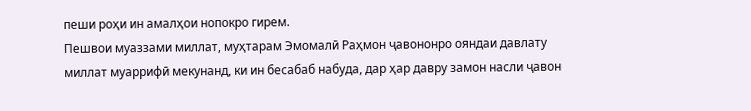пеши роҳи ин амалҳои нопокро гирем.
Пешвои муаззами миллат, муҳтарам Эмомалӣ Раҳмон ҷавононро ояндаи давлату миллат муаррифӣ мекунанд, ки ин бесабаб набуда, дар ҳар давру замон насли ҷавон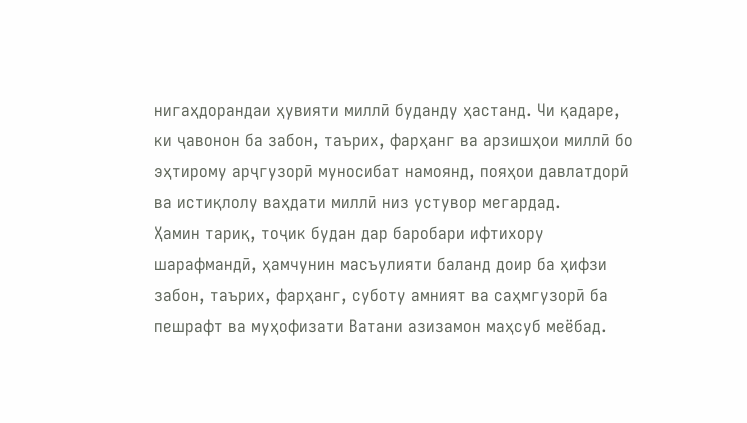нигаҳдорандаи ҳувияти миллӣ буданду ҳастанд. Чи қадаре, ки ҷавонон ба забон, таърих, фарҳанг ва арзишҳои миллӣ бо эҳтирому арҷгузорӣ муносибат намоянд, пояҳои давлатдорӣ ва истиқлолу ваҳдати миллӣ низ устувор мегардад.
Ҳамин тариқ, тоҷик будан дар баробари ифтихору шарафмандӣ, ҳамчунин масъулияти баланд доир ба ҳифзи забон, таърих, фарҳанг, суботу амният ва саҳмгузорӣ ба пешрафт ва муҳофизати Ватани азизамон маҳсуб меёбад.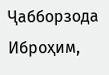Ҷабборзода Иброҳим,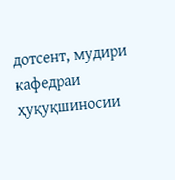дотсент, мудири кафедраи ҳуқуқшиносии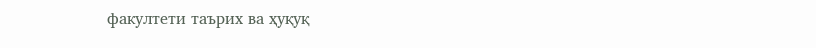факултети таърих ва ҳуқуқ